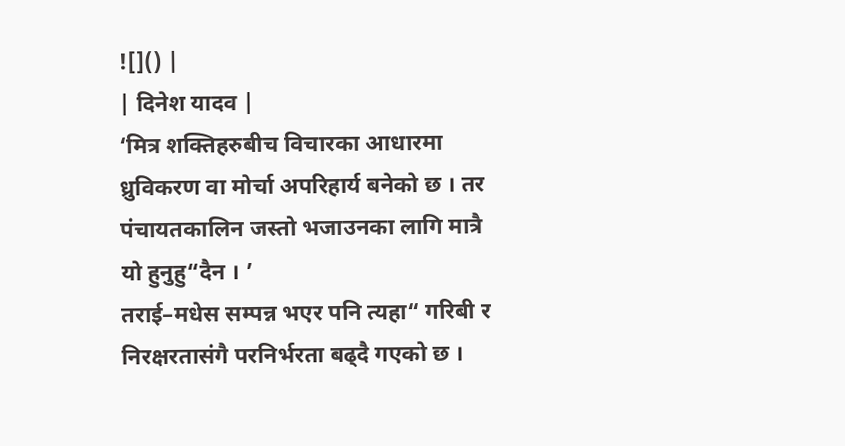![]() |
| दिनेश यादव |
‘मित्र शक्तिहरुबीच विचारका आधारमा ध्रुविकरण वा मोर्चा अपरिहार्य बनेको छ । तर पंचायतकालिन जस्तो भजाउनका लागि मात्रै यो हुनुहु“दैन । ’
तराई–मधेस सम्पन्न भएर पनि त्यहा“ गरिबी र निरक्षरतासंगै परनिर्भरता बढ्दै गएको छ ।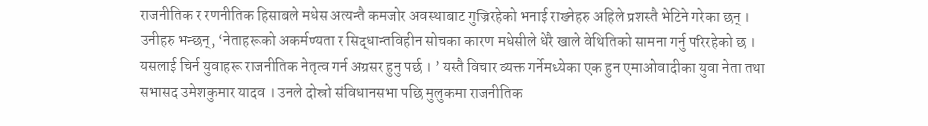राजनीतिक र रणनीतिक हिसाबले मधेस अत्यन्तै कमजोर अवस्थाबाट गुज्रिरहेको भनाई राख्नेहरु अहिले प्रशस्तै भेटिने गरेका छन् । उनीहरु भन्छन्, ‘नेताहरूको अकर्मण्यता र सिद्धान्तविहीन सोचका कारण मधेसीले धेरै खाले वेथितिको सामना गर्नु परिरहेको छ । यसलाई चिर्न युवाहरू राजनीतिक नेतृत्व गर्न अग्रसर हुनु पर्छ । ’ यस्तै विचार व्यक्त गर्नेमध्येका एक हुन एमाओवादीका युवा नेता तथा सभासद उमेशकुमार यादव । उनले दोस्रो संविधानसभा पछि मुलुकमा राजनीतिक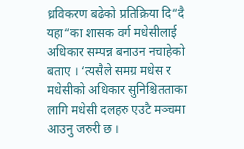ध्रविकरण बढेको प्रतिक्रिया दि“दै यहा“का शासक वर्ग मधेसीलाई अधिकार सम्पन्न बनाउन नचाहेको बताए । ‘त्यसैले समग्र मधेस र मधेसीको अधिकार सुनिश्चितताका लागि मधेसी दलहरु एउटै मञ्चमा आउनु जरुरी छ ।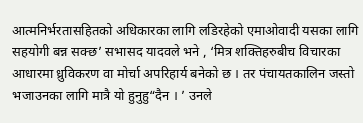आत्मनिर्भरतासहितको अधिकारका लागि लडिरहेको एमाओवादी यसका लागि सहयोगी बन्न सक्छ’ सभासद यादवले भने , ‘मित्र शक्तिहरुबीच विचारका आधारमा ध्रुविकरण वा मोर्चा अपरिहार्य बनेको छ । तर पंचायतकालिन जस्तो भजाउनका लागि मात्रै यो हुनुहु“दैन । ’ उनले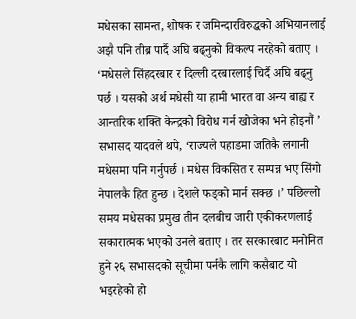मधेसका सामन्त, शोषक र जमिन्दारविरुद्धको अभियानलाई अझै पनि तीब्र पार्दै अघि बढ्नुको विकल्प नरहेको बताए । ‘मधेसले सिंहदरबार र दिल्ली दरबारलाई चिर्दै अघि बढ्नु पर्छ । यसको अर्थ मधेसी या हामी भारत वा अन्य बाह्य र आन्तरिक शक्ति केन्द्रको विरोध गर्न खोजेका भने होइनौं ’ सभासद यादवले थपे, ‘राज्यले पहाडमा जतिकै लगानी मधेसमा पनि गर्नुपर्छ । मधेस विकसित र सम्पन्न भए सिंगो नेपालकै हित हुन्छ । देशले फड्को मार्न सक्छ ।’ पछिल्लो समय मधेसका प्रमुख तीन दलबीच जारी एकीकरणलाई सकारात्मक भएको उनले बताए । तर सरकारबाट मनोनित हुने २६ सभासदको सूचीमा पर्नकै लागि कसैबाट यो भइरहेको हो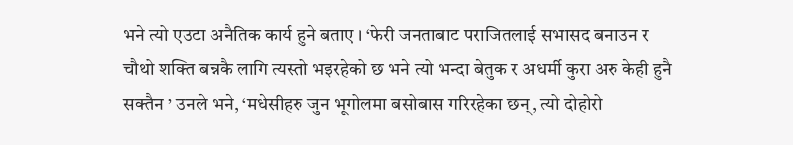भने त्यो एउटा अनैतिक कार्य हुने बताए । ‘फेरी जनताबाट पराजितलाई सभासद बनाउन र चौथो शक्ति बन्नकै लागि त्यस्तो भइरहेको छ भने त्यो भन्दा बेतुक र अधर्मी कुरा अरु केही हुनै सक्तैन ’ उनले भने, ‘मधेसीहरु जुन भूगोलमा बसोबास गरिरहेका छन्, त्यो दोहोरो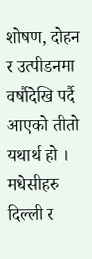शोषण, दोहन र उत्पीडनमा वर्षौदेखि पर्दै आएको तीतो यथार्थ हो । मधेसीहरु दिल्ली र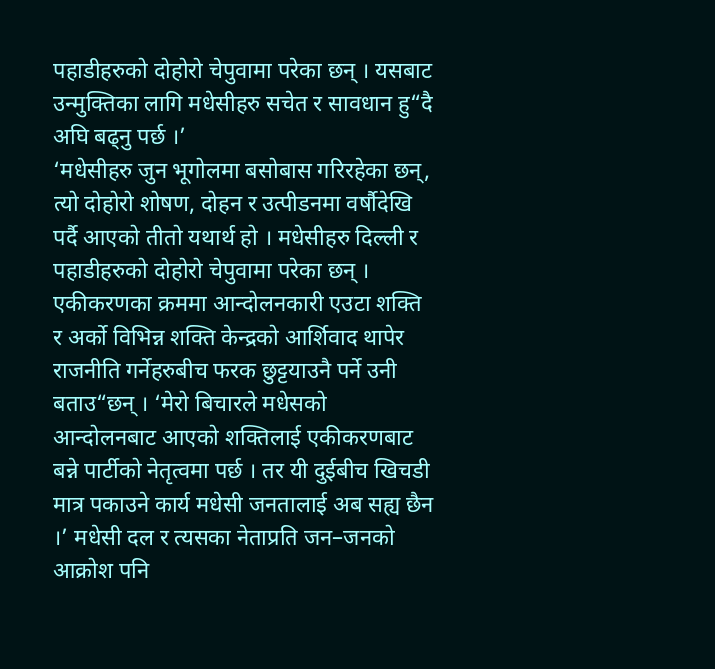पहाडीहरुको दोहोरो चेपुवामा परेका छन् । यसबाट उन्मुक्तिका लागि मधेसीहरु सचेत र सावधान हु“दै अघि बढ्नु पर्छ ।’
‘मधेसीहरु जुन भूगोलमा बसोबास गरिरहेका छन्, त्यो दोहोरो शोषण, दोहन र उत्पीडनमा वर्षौदेखि पर्दै आएको तीतो यथार्थ हो । मधेसीहरु दिल्ली र पहाडीहरुको दोहोरो चेपुवामा परेका छन् । एकीकरणका क्रममा आन्दोलनकारी एउटा शक्ति र अर्को विभिन्न शक्ति केन्द्रको आर्शिवाद थापेर राजनीति गर्नेहरुबीच फरक छुट्टयाउनै पर्ने उनी बताउ“छन् । ‘मेरो बिचारले मधेसको आन्दोलनबाट आएको शक्तिलाई एकीकरणबाट बन्ने पार्टीको नेतृत्वमा पर्छ । तर यी दुईबीच खिचडी मात्र पकाउने कार्य मधेसी जनतालाई अब सह्य छैन ।’ मधेसी दल र त्यसका नेताप्रति जन–जनको आक्रोश पनि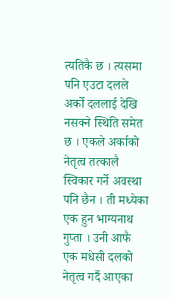त्यतिकै छ । त्यसमा पनि एउटा दलले अर्को दललाई देखि नसक्ने स्थिति समेत छ । एकले अर्काको नेतृत्व तत्कालै स्विकार गर्ने अवस्था पनि छैन । ती मध्येका एक हुन भाग्यनाथ गुप्ता । उनी आफै एक मधेसी दलको नेतृत्व गर्दै आएका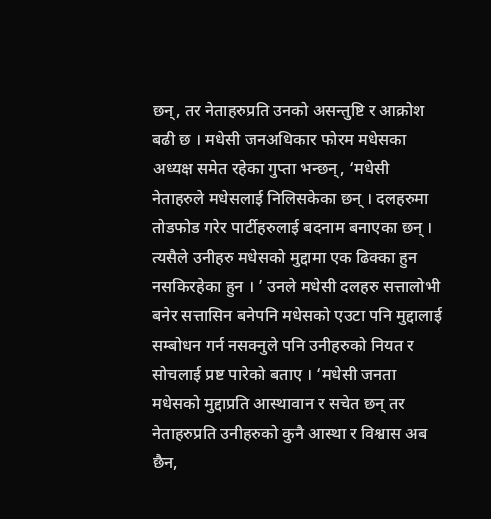छन्, तर नेताहरुप्रति उनको असन्तुष्टि र आक्रोश बढी छ । मधेसी जनअधिकार फोरम मधेसका अध्यक्ष समेत रहेका गुप्ता भन्छन्, ‘मधेसी नेताहरुले मधेसलाई निलिसकेका छन् । दलहरुमा तोडफोड गरेर पार्टीहरुलाई बदनाम बनाएका छन् । त्यसैले उनीहरु मधेसको मुद्दामा एक ढिक्का हुन नसकिरहेका हुन । ’ उनले मधेसी दलहरु सत्तालोभी बनेर सत्तासिन बनेपनि मधेसको एउटा पनि मुद्दालाई सम्बोधन गर्न नसक्नुले पनि उनीहरुको नियत र सोचलाई प्रष्ट पारेको बताए । ‘मधेसी जनता मधेसको मुद्दाप्रति आस्थावान र सचेत छन् तर नेताहरुप्रति उनीहरुको कुनै आस्था र विश्वास अब छैन,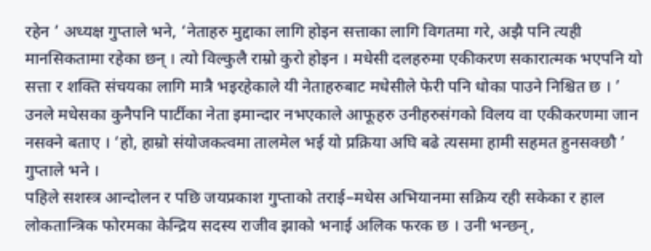रहेन ’ अध्यक्ष गुप्ताले भने, ‘नेताहरु मुद्दाका लागि होइन सत्ताका लागि विगतमा गरे, अझै पनि त्यही मानसिकतामा रहेका छन् । त्यो विल्कुलै राम्रो कुरो होइन । मधेसी दलहरुमा एकीकरण सकारात्मक भएपनि यो सत्ता र शक्ति संचयका लागि मात्रै भइरहेकाले यी नेताहरुबाट मधेसीले फेरी पनि धोका पाउने निश्चित छ । ’ उनले मधेसका कुनैपनि पार्टीका नेता इमान्दार नभएकाले आफूहरु उनीहरुसंगको विलय वा एकीकरणमा जान नसक्ने बताए । ‘हो, हाम्रो संयोजकत्वमा तालमेल भई यो प्रक्रिया अघि बढे त्यसमा हामी सहमत हुनसक्छौ ’ गुप्ताले भने ।
पहिले सशस्त्र आन्दोलन र पछि जयप्रकाश गुप्ताको तराई–मधेस अभियानमा सक्रिय रही सकेका र हाल लोकतान्त्रिक फोरमका केन्द्रिय सदस्य राजीव झाको भनाई अलिक फरक छ । उनी भन्छन्,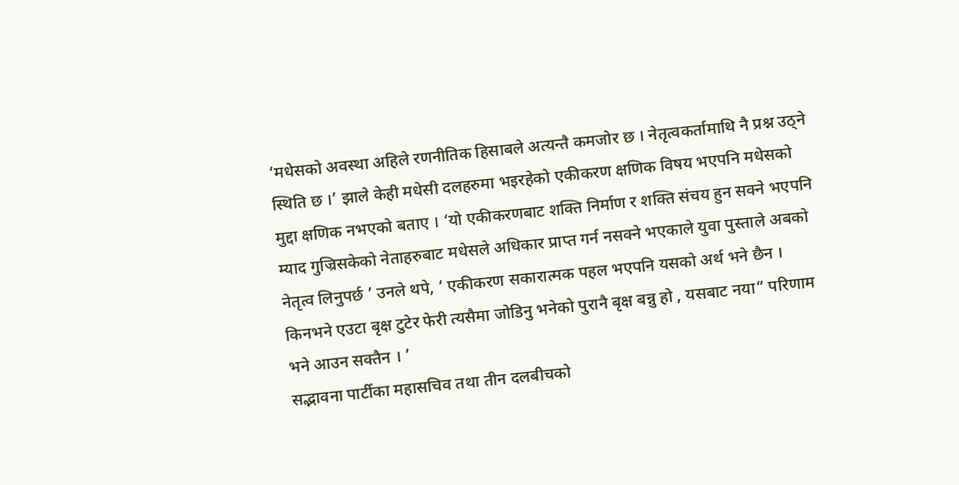‘मधेसको अवस्था अहिले रणनीतिक हिसाबले अत्यन्तै कमजोर छ । नेतृत्वकर्तामाथि नै प्रश्न उठ्ने स्थिति छ ।’ झाले केही मधेसी दलहरुमा भइरहेको एकीकरण क्षणिक विषय भएपनि मधेसको मुद्दा क्षणिक नभएको बताए । ‘यो एकीकरणबाट शक्ति निर्माण र शक्ति संचय हुन सक्ने भएपनि म्याद गुज्रिसकेको नेताहरुबाट मधेसले अधिकार प्राप्त गर्न नसक्ने भएकाले युवा पुस्ताले अबको नेतृत्व लिनुपर्छ ’ उनले थपे, ‘ एकीकरण सकारात्मक पहल भएपनि यसको अर्थ भने छैन । किनभने एउटा बृक्ष टुटेर फेरी त्यसैमा जोडिनु भनेको पुरानै बृक्ष बन्नु हो , यसबाट नया“ परिणाम भने आउन सक्तैन । ’
सद्भावना पार्टीका महासचिव तथा तीन दलबीचको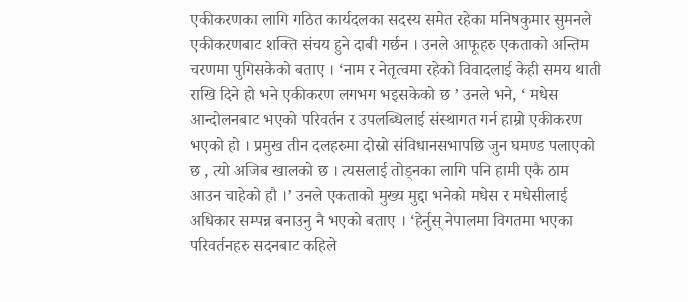एकीकरणका लागि गठित कार्यदलका सदस्य समेत रहेका मनिषकुमार सुमनले एकीकरणबाट शक्ति संचय हुने दाबी गर्छन । उनले आफूहरु एकताको अन्तिम चरणमा पुगिसकेको बताए । ‘नाम र नेतृत्वमा रहेको विवादलाई केही समय थाती राखि दिने हो भने एकीकरण लगभग भइसकेको छ ’ उनले भने, ‘ मधेस आन्दोलनबाट भएको परिवर्तन र उपलब्धिलाई संस्थागत गर्न हाम्रो एकीकरण भएको हो । प्रमुख तीन दलहरुमा दोस्रो संविधानसभापछि जुन घमण्ड पलाएको छ , त्यो अजिब खालको छ । त्यसलाई तोड्नका लागि पनि हामी एकै ठाम आउन चाहेको हौ ।’ उनले एकताको मुख्य मुद्दा भनेको मधेस र मधेसीलाई अधिकार सम्पन्न बनाउनु नै भएको बताए । ‘हेर्नुस् नेपालमा विगतमा भएका परिवर्तनहरु सदनबाट कहिले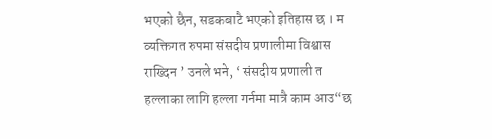भएको छैन, सडकबाटै भएको इतिहास छ । म व्यक्तिगत रुपमा संसदीय प्रणालीमा विश्वास राख्दिन ’ उनले भने, ‘ संसदीय प्रणाली त हल्लाका लागि हल्ला गर्नमा मात्रै काम आउ“छ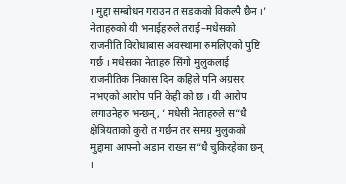। मुद्दा सम्बोधन गराउन त सडकको विकल्पै छैन ।’ नेताहरुको यी भनाईहरुले तराई–मधेसको राजनीति विरोधाबास अवस्थामा रुमलिएको पुष्टि गर्छ । मधेसका नेताहरु सिंगो मुलुकलाई राजनीतिक निकास दिन कहिले पनि अग्रसर नभएको आरोप पनि केही को छ । यी आरोप लगाउनेहरु भन्छन्, ‘ मधेसी नेताहरुले स“धै क्षेत्रियताको कुरो त गर्छन तर समग्र मुलुकको मुद्दामा आफ्नो अडान राख्न स“धै चुकिरहेका छन् ।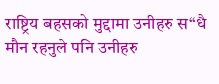राष्ट्रिय बहसको मुद्दामा उनीहरु स“धै मौन रहनुले पनि उनीहरु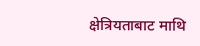क्षेत्रियताबाट माथि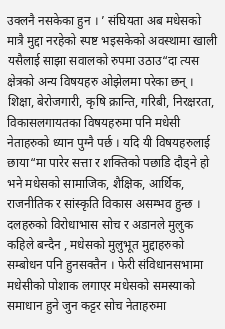उक्लनै नसकेका हुन । ’ संघियता अब मधेसको मात्रै मुद्दा नरहेको स्पष्ट भइसकेको अवस्थामा खाली यसैलाई साझा सवालको रुपमा उठाउ“दा त्यस क्षेत्रको अन्य विषयहरु ओझेलमा परेका छन् । शिक्षा, बेरोजगारी, कृषि क्रान्ति, गरिबी, निरक्षरता, विकासलगायतका विषयहरुमा पनि मधेसी नेताहरुको ध्यान पुग्नै पर्छ । यदि यी विषयहरुलाई छाया“मा पारेर सत्ता र शक्तिको पछाडि दौड्ने हो भने मधेसको सामाजिक, शैक्षिक, आर्थिक, राजनीतिक र सांस्कृति विकास असम्भव हुन्छ । दलहरुको विरोधाभास सोच र अडानले मुलुक कहिले बन्दैन , मधेसको मुलुभूत मुद्दाहरुको सम्बोधन पनि हुनसक्तैन । फेरी संविधानसभामा मधेसीको पोशाक लगाएर मधेसको समस्याको समाधान हुने जुन कट्टर सोच नेताहरुमा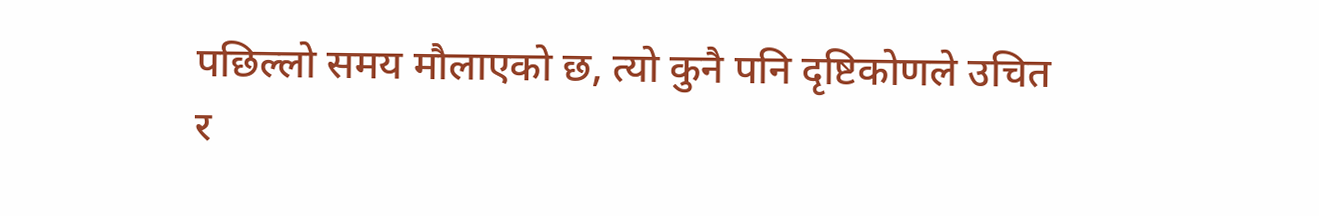पछिल्लो समय मौलाएको छ, त्यो कुनै पनि दृष्टिकोणले उचित र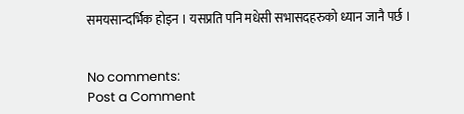समयसान्दर्भिक होइन । यसप्रति पनि मधेसी सभासदहरुको ध्यान जानै पर्छ ।


No comments:
Post a Comment